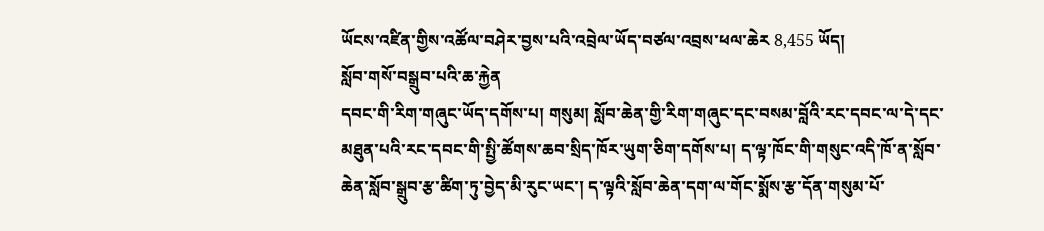ཡོངས་འཛིན་གྱིས་འཚོལ་བཤེར་བྱས་པའི་འབྲེལ་ཡོད་བཙལ་འབྲས་ཕལ་ཆེར 8,455 ཡོད།
སློབ་གསོ་བསྒྲུབ་པའི་ཆ་རྐྱེན
དབང་གི་རིག་གཞུང་ཡོད་དགོས་པ། གསུམ། སློབ་ཆེན་གྱི་རིག་གཞུང་དང་བསམ་བློའི་རང་དབང་ལ་དེ་དང་མཐུན་པའི་རང་དབང་གི་སྤྱི་ཚོགས་ཆབ་སྲིད་ཁོར་ཡུག་ཅིག་དགོས་པ། ད་ལྟ་ཁོང་གི་གསུང་འདི་ཁོ་ན་སློབ་ཆེན་སློབ་སྒྲུབ་རྩ་ཚིག་ཏུ་བྱེད་མི་རུང་ཡང་། ད་ལྟའི་སློབ་ཆེན་དག་ལ་གོང་སྨོས་རྩ་དོན་གསུམ་པོ་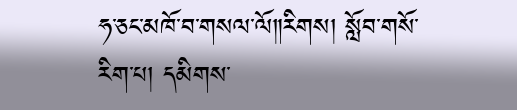ཧ་ཅང་མཁོ་བ་གསལ་ལོ༎རིགས། སློབ་གསོ་རིག་པ། དམིགས་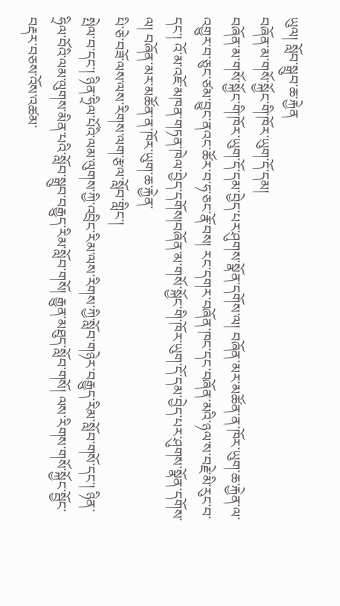ཡུལ། སློབ་སྒྲུབ་ཆ་རྐྱེན
བཞོན་མ་གསོ་སྐྱོང་གི་ཁོར་ཡུག་དོ་དམ།
བཞོན་མ་གསོ་སྐྱོང་གི་ཁོར་ཡུག་དོ་དམ་བྱེད་པར་ཤུགས་སྣོན་དགོས་ལ། བཞོན་མར་མཚོན་ན་ཁོར་ཡུག་ཆ་རྐྱེན་ལ་འགྱུར་བ་ཅུང་ཙམ་བྱུང་ནའང་ཚོར་བ་ཧ་ཅང་རྣོ་བས། རང་དགར་བཞོན་ཁང་དང་བཞོན་མའི་ཉལ་ས་བརྗེ་མི་རུང་བ་དང་། འོ་མ་འཇོ་མཁན་གཏན་ཁེལ་བྱེད་དགོས།བཞོན་མ་གསོ་སྐྱོང་གི་ཁོར་ཡུག་དོ་དམ་བྱེད་པར་ཤུགས་སྣོན་དགོས་ལ། བཞོན་མར་མཚོན་ན་ཁོར་ཡུག་ཆ་རྐྱེན་
པི་ཅེ་བཟོ་ལས་ལས་རིགས་ལག་རྩལ་སློབ་གླིང་།
སྤེལ་བ་དང་། ཉིན་ཧྲིལ་པོའི་ལམ་ལུགས་ཀྱི་འབྲིང་རིམ་ལས་རིགས་ཀྱི་སློབ་གཉེར་བརྒྱུད་རིམ་སློབ་གསོ་དང་། ཉིན་ཧྲིལ་བོའི་ལམ་ལུགས་མིན་པའི་སློབ་སྒྲུབ་བརྒྱུད་རིམ་སློབ་གསོ། རྒྱུན་མཐུད་སློབ་གསོ། ལས་རིགས་གསོ་སྐྱོང་སྦྱོང་བརྡར་བཅས་འོས་འཚམ་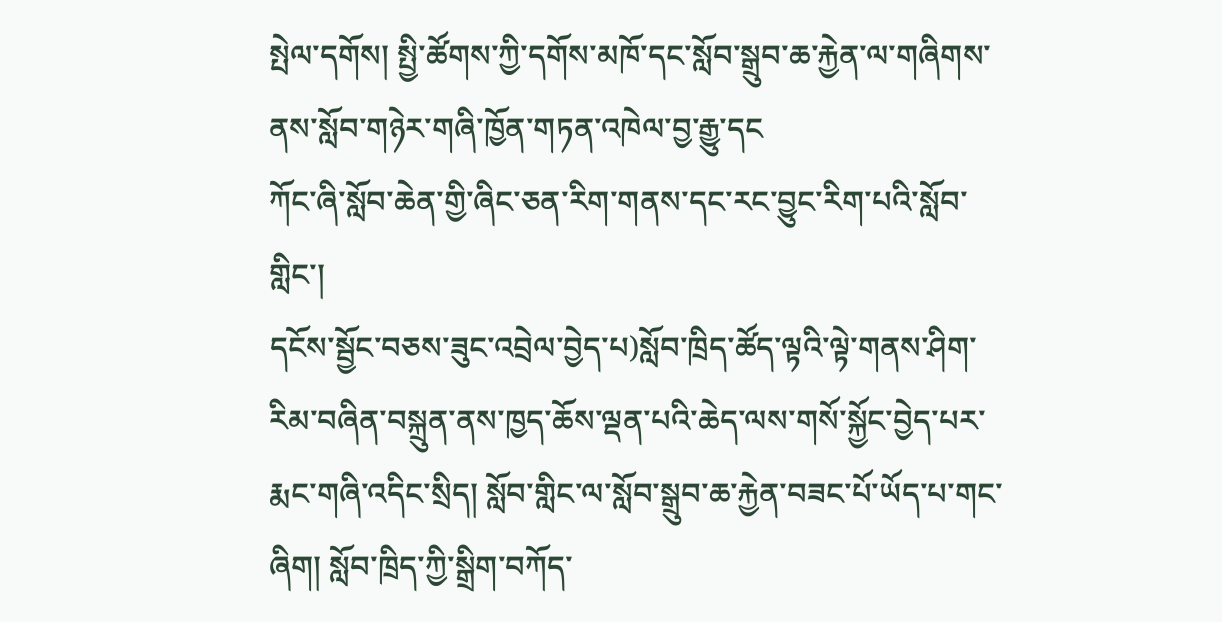སྤེལ་དགོས། སྤྱི་ཚོགས་ཀྱི་དགོས་མཁོ་དང་སློབ་སྒྲུབ་ཆ་རྐྱེན་ལ་གཞིགས་ནས་སློབ་གཉེར་གཞི་ཁྱོན་གཏན་འཁེལ་བྱ་རྒྱུ་དང
ཀོང་ཞི་སློབ་ཆེན་གྱི་ཞིང་ཅན་རིག་གནས་དང་རང་བྱུང་རིག་པའི་སློབ་གླིང་།
དངོས་སྦྱོང་བཅས་ཟུང་འབྲེལ་བྱེད་པ)སློབ་ཁྲིད་ཚོད་ལྟའི་ལྟེ་གནས་ཤིག་རིམ་བཞིན་བསྐྲུན་ནས་ཁྱད་ཆོས་ལྡན་པའི་ཆེད་ལས་གསོ་སྐྱོང་བྱེད་པར་རྨང་གཞི་འདིང་སྲིད། སློབ་གླིང་ལ་སློབ་སྒྲུབ་ཆ་རྐྱེན་བཟང་པོ་ཡོད་པ་གང་ཞིག། སློབ་ཁྲིད་ཀྱི་སྒྲིག་བཀོད་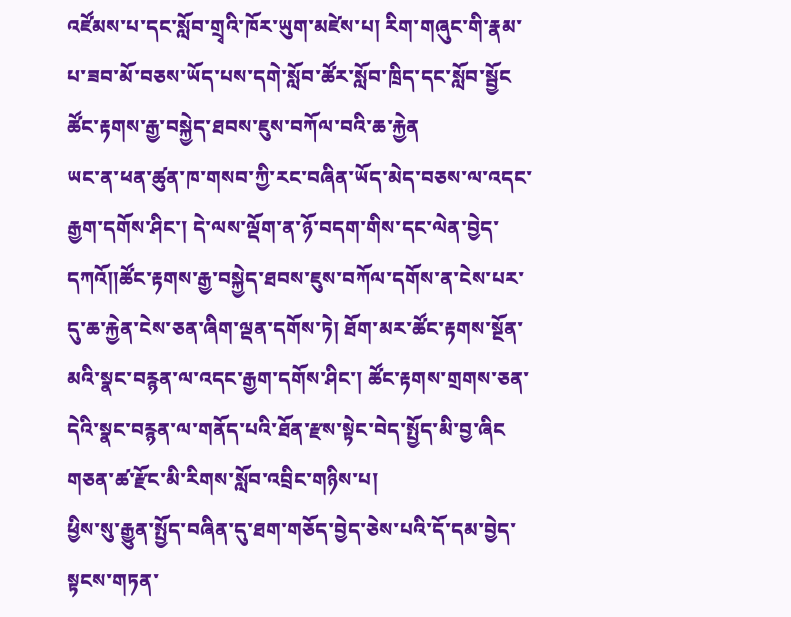འཛོམས་པ་དང་སློབ་གྲྭའི་ཁོར་ཡུག་མཛེས་པ། རིག་གཞུང་གི་རྣམ་པ་ཟབ་མོ་བཅས་ཡོད་པས་དགེ་སློབ་ཚོར་སློབ་ཁྲིད་དང་སློབ་སྦྱོང
ཚོང་རྟགས་རྒྱ་བསྐྱེད་ཐབས་ཇུས་བཀོལ་བའི་ཆ་རྐྱེན
ཡང་ན་ཕན་ཚུན་ཁ་གསབ་ཀྱི་རང་བཞིན་ཡོད་མེད་བཅས་ལ་འདང་རྒྱག་དགོས་ཤིང་། དེ་ལས་ལྡོག་ན་ཉོ་བདག་གིས་དང་ལེན་བྱེད་དཀའོ༎ཚོང་རྟགས་རྒྱ་བསྐྱེད་ཐབས་ཇུས་བཀོལ་དགོས་ན་ངེས་པར་དུ་ཆ་རྐྱེན་ངེས་ཅན་ཞིག་ལྡན་དགོས་ཏེ། ཐོག་མར་ཚོང་རྟགས་སྔོན་མའི་སྣང་བརྙན་ལ་འདང་རྒྱག་དགོས་ཤིང་། ཚོང་རྟགས་གྲགས་ཅན་དེའི་སྣང་བརྙན་ལ་གནོད་པའི་ཐོན་རྫས་སྟེང་བེད་སྤྱོད་མི་བྱ་ཞིང
གཅན་ཚ་རྫོང་མི་རིགས་སློབ་འབྲིང་གཉིས་པ།
ཕྱིས་སུ་རྒྱུན་སྤྱོད་བཞིན་དུ་ཐག་གཅོད་བྱེད་ཅེས་པའི་དོ་དམ་བྱེད་སྟངས་གཏན་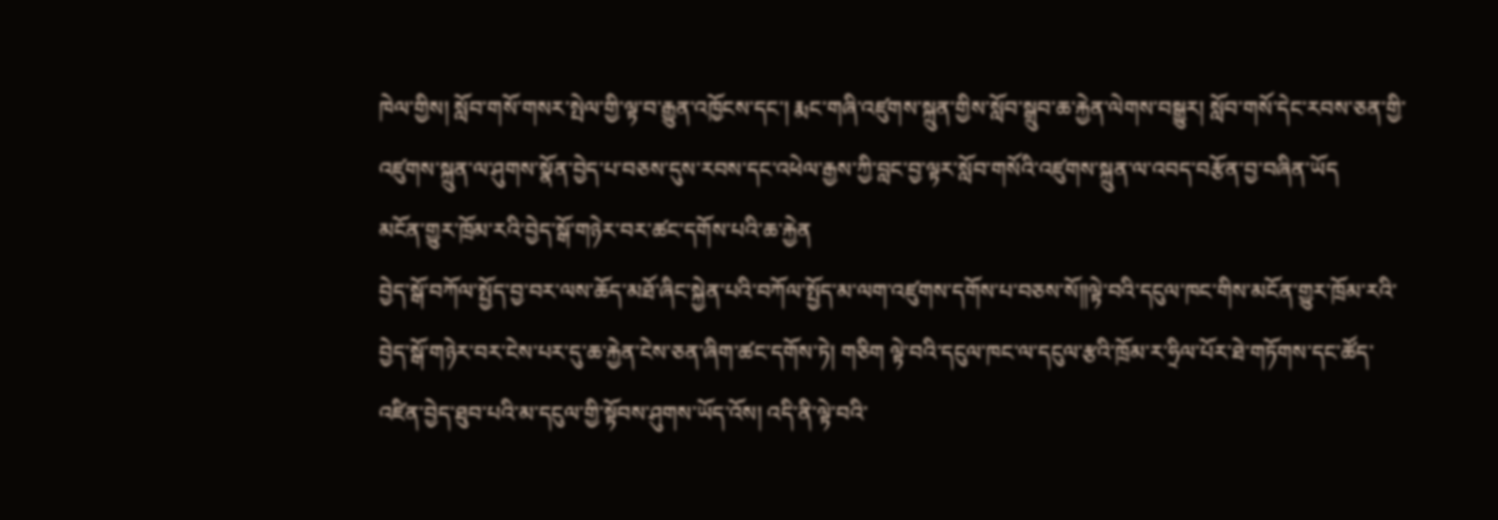ཁེལ་གྱིས། སློབ་གསོ་གསར་སྤེལ་གྱི་ལྟ་བ་རྒྱུན་འཁྱོངས་དང་། རྨང་གཞི་འཛུགས་སྐྲུན་གྱིས་སློབ་སྒྲུབ་ཆ་རྐྱེན་ལེགས་བསྒྱུར། སློབ་གསོ་དེང་རབས་ཅན་གྱི་འཛུགས་སྐྲུན་ལ་ཤུགས་སྣོན་བྱེད་པ་བཅས་དུས་རབས་དང་འཕེལ་རྒྱས་ཀྱི་བླང་བྱ་ལྟར་སློབ་གསོའི་འཛུགས་སྐྲུན་ལ་འབད་བརྩོན་བྱ་བཞིན་ཡོད
མངོན་གྱུར་ཁྲོམ་རའི་བྱེད་སྒོ་གཉེར་བར་ཚང་དགོས་པའི་ཆ་རྐྱེན
བྱེད་སྒོ་བཀོལ་སྤྱོད་བྱ་བར་ལས་ཆོད་མཐོ་ཞིང་སྐྱེན་པའི་བཀོལ་སྤྱོད་མ་ལག་འཛུགས་དགོས་པ་བཅས་སོ༎ལྟེ་བའི་དངུལ་ཁང་གིས་མངོན་གྱུར་ཁྲོམ་རའི་བྱེད་སྒོ་གཉེར་བར་ངེས་པར་དུ་ཆ་རྐྱེན་ངེས་ཅན་ཞིག་ཚང་དགོས་ཏེ། གཅིག ལྟེ་བའི་དངུལ་ཁང་ལ་དངུལ་རྩའི་ཁྲོམ་ར་ཧྲིལ་པོར་ཐེ་གཏོགས་དང་ཚོད་འཛིན་བྱེད་ཐུབ་པའི་མ་དངུལ་གྱི་སྟོབས་ཤུགས་ཡོད་འོས། འདི་ནི་ལྟེ་བའི་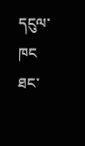དངུལ་ཁང
ཐང་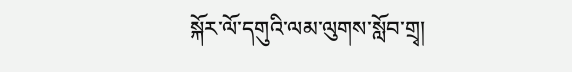སྐོར་ལོ་དགུའི་ལམ་ལུགས་སློབ་གྲྭ།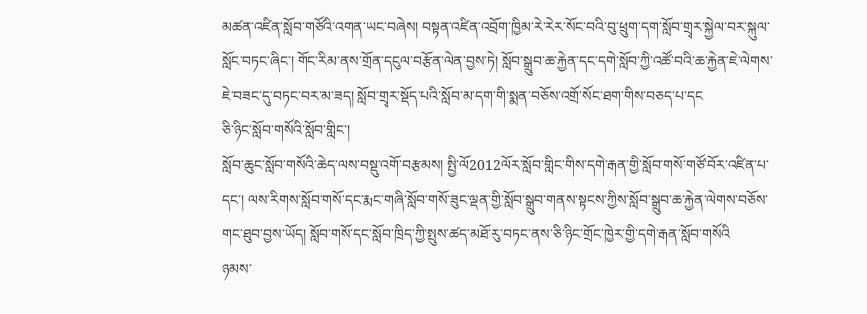མཚན་འཛིན་སློབ་གཙོའི་འགན་ཡང་བཞེས། བསྟན་འཛིན་འབྲོག་ཁྱིམ་རེ་རེར་སོང་བའི་བུ་ཕྲུག་དག་སློབ་གྲྭར་སྐྱེལ་བར་སྐུལ་སློང་བཏང་ཞིང་། གོང་རིམ་ནས་གྲོན་དངུལ་བརྩོན་ལེན་བྱས་ཏེ། སློབ་སྒྲུབ་ཆ་རྐྱེན་དང་དགེ་སློབ་ཀྱི་འཚོ་བའི་ཆ་རྐྱེན་ཇེ་ལེགས་ཇེ་བཟང་དུ་བཏང་བར་མ་ཟད། སློབ་གྲྭར་སྡོད་པའི་སློབ་མ་དག་གི་སྨན་བཅོས་འགྲོ་སོང་ཐག་གིས་བཅད་པ་དང
ཅི་ཉིང་སློབ་གསོའི་སློབ་གླིང་།
སློབ་ཆུང་སློབ་གསོའི་ཆེད་ལས་བསྡུ་འགོ་བརྩམས། སྤྱི་ལོ2012ལོར་སློབ་གླིང་གིས་དགེ་རྒན་གྱི་སློབ་གསོ་གཙོ་བོར་འཛིན་པ་དང་། ལས་རིགས་སློབ་གསོ་དང་རྨང་གཞི་སློབ་གསོ་ཟུང་ལྡན་གྱི་སློབ་སྒྲུབ་གནས་སྟངས་ཀྱིས་སློབ་སྒྲུབ་ཆ་རྐྱེན་ལེགས་བཅོས་གང་ཐུབ་བྱས་ཡོད། སློབ་གསོ་དང་སློབ་ཁྲིད་ཀྱི་སྤུས་ཚད་མཐོ་རུ་བཏང་ནས་ཅི་ཉིང་གྲོང་ཁྱེར་གྱི་དགེ་རྒན་སློབ་གསོའི
ཉམས་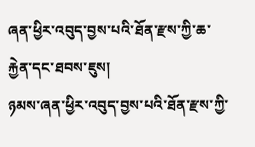ཞན་ཕྱིར་འབུད་བྱས་པའི་ཐོན་རྫས་ཀྱི་ཆ་རྐྱེན་དང་ཐབས་ཇུས།
ཉམས་ཞན་ཕྱིར་འབུད་བྱས་པའི་ཐོན་རྫས་ཀྱི་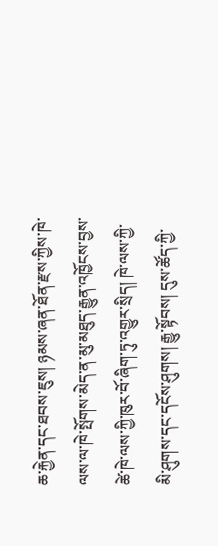ཆ་རྐྱེན་དང་ཐབས་ཇུས། ཉམས་ཞན་ཐོན་རྫས་ཀྱིས་ཁེ་ལས་ལ་ཁེ་སྤོགས་མེད་ན་མུ་མཐུད་རྒྱུན་འཁྱོངས་བྱས་ཚེ་ཁེ་ལས་ཀྱི་ཁུར་བོ་ཞིག་ཏུ་འགྱུར་སྲིད། ཁེ་ལས་ཀྱི་མི་ཤུགས་དང་དངོས་ཤུགས། རྒྱུ་སྟོབས། དུས་ཚོད་ཀྱི་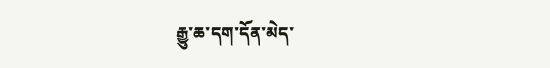རྒྱུ་ཆ་དག་དོན་མེད་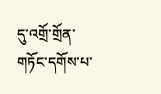དུ་འགྲོ་གྲོན་གཏོང་དགོས་པ་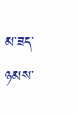མ་ཟད་ཉམས་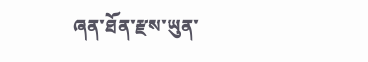ཞན་ཐོན་རྫས་ཡུན་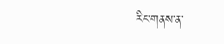རིང་གནས་ན་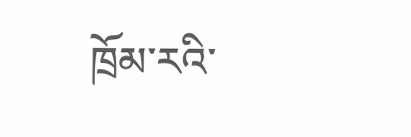ཁྲོམ་རའི་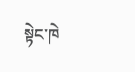སྟེང་ཁེ